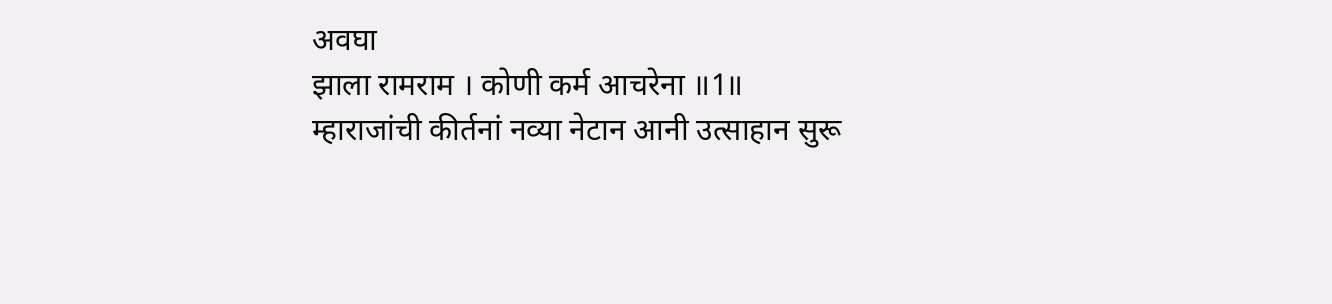अवघा
झाला रामराम । कोणी कर्म आचरेना ॥1॥
म्हाराजांची कीर्तनां नव्या नेटान आनी उत्साहान सुरू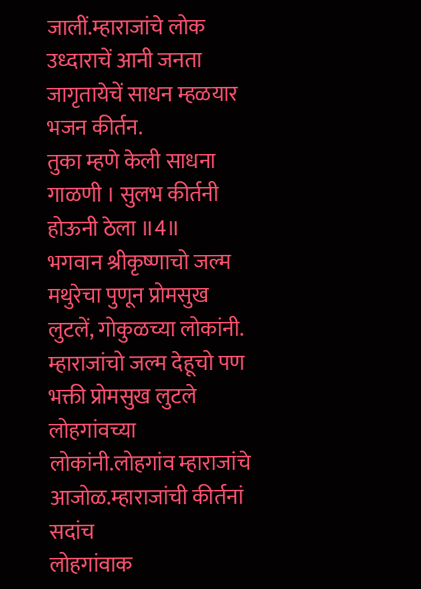जालीं.म्हाराजांचे लोक
उध्दाराचें आनी जनता जागृतायेचें साधन म्हळयार भजन कीर्तन.
तुका म्हणे केली साधना गाळणी । सुलभ कीर्तनी होऊनी ठेला ॥4॥
भगवान श्रीकृष्णाचो जल्म मथुरेचा पुणून प्रोमसुख
लुटलें, गोकुळच्या लोकांनी. म्हाराजांचो जल्म देहूचो पण भक्ती प्रोमसुख लुटले
लोहगांवच्या लोकांनी.लोहगांव म्हाराजांचे आजोळ.म्हाराजांची कीर्तनां सदांच
लोहगांवाक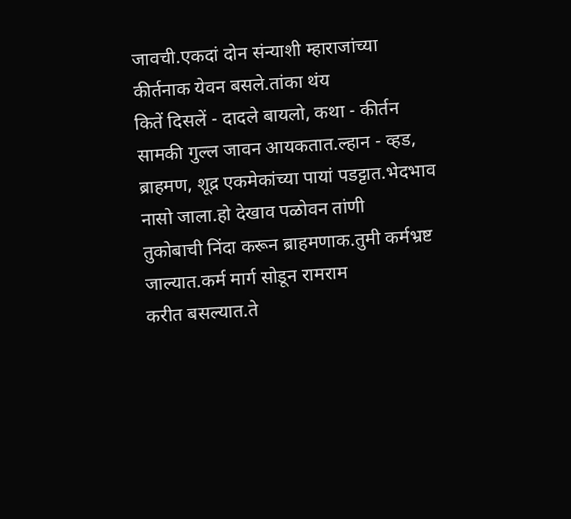जावची.एकदां दोन संन्याशी म्हाराजांच्या कीर्तनाक येवन बसले.तांका थंय
कितें दिसलें - दादले बायलो, कथा - कीर्तन सामकी गुल्ल जावन आयकतात.ल्हान - व्हड,
ब्राहमण, शूद्र एकमेकांच्या पायां पडट्टात.भेदभाव नासो जाला.हो देखाव पळोवन तांणी
तुकोबाची निंदा करून ब्राहमणाक.तुमी कर्मभ्रष्ट जाल्यात.कर्म मार्ग सोडून रामराम
करीत बसल्यात.ते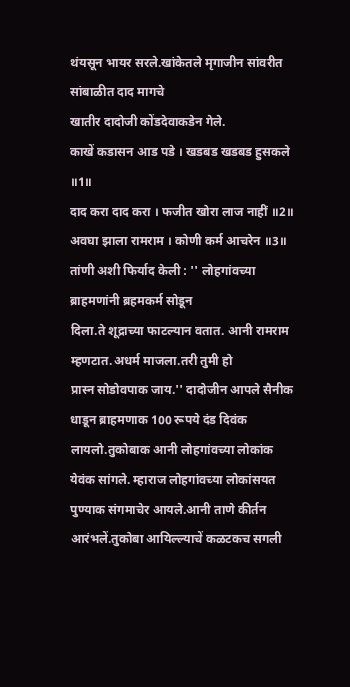थंयसून भायर सरले.खांकेतले मृगाजीन सांवरीत सांबाळीत दाद मागचे
खातीर दादोजी कोंडदेवाकडेन गेले.
काखें कडासन आड पडे । खडबड खडबड हुसकले ॥1॥
दाद करा दाद करा । फजीत खोरा लाज नाहीं ॥2॥
अवघा झाला रामराम । कोणी कर्म आचरेन ॥3॥
तांणी अशी फिर्याद केली : '' लोहगांवच्या ब्राहमणांनी ब्रहमकर्म सोडून
दिला.ते शूद्राच्या फाटल्यान वतात. आनी रामराम म्हणटात.अधर्म माजला.तरी तुमी हो
प्रास्न सोडोवपाक जाय.'' दादोजीन आपले सैनीक धाडून ब्राहमणाक 100 रूपये दंड दिवंक
लायलो.तुकोबाक आनी लोहगांवच्या लोकांक येवंक सांगले. म्हाराज लोहगांवच्या लोकांसयत
पुण्याक संगमाचेर आयले.आनी ताणे कीर्तन आरंभलें.तुकोबा आयिल्ल्याचें कळटकच सगली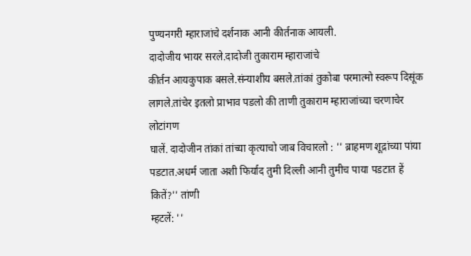पुण्यनगरी म्हाराजांचे दर्शनाक आनी कीर्तनाक आयली.
दादोजीय भायर सरले.दादोजी तुकाराम म्हाराजांचे
कीर्तन आयकुपाक बसले.संन्याशीय बसले.तांकां तुकोबा परमात्मो स्वरूप दिसूंक
लागले.तांचेर इतलो प्राभाव पडलो की ताणी तुकाराम म्हाराजांच्या चरणाचेर लोटांगण
घालें. दादोजीन तांकां तांच्या कृत्याचो जाब विचारलो : '' ब्राहमण शूद्रांच्या पांया
पडटात.अधर्म जाता अशी फिर्याद तुमी दिल्ली आनी तुमीच पाया पडटात हें कितें?'' तांणी
म्हटलें: ''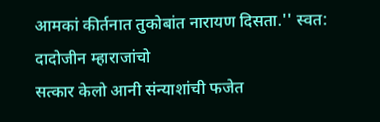आमकां कीर्तनात तुकोबांत नारायण दिसता.'' स्वत: दादोजीन म्हाराजांचो
सत्कार केलो आनी संन्याशांची फजेत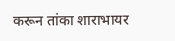करून तांका शाराभायर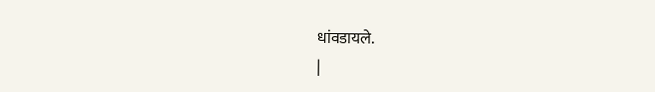धांवडायले.
|